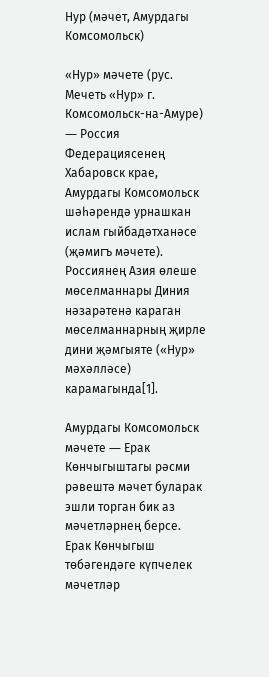Нур (мәчет, Амурдагы Комсомольск)

«Нур» мәчете (рус. Мечеть «Нур» г. Комсомольск-на-Амуре) ― Россия Федерациясенең Хабаровск крае, Амурдагы Комсомольск шәһәрендә урнашкан ислам гыйбадәтханәсе (җәмигъ мәчете). Россиянең Азия өлеше мөселманнары Диния нәзарәтенә караган мөселманнарның җирле дини җәмгыяте («Нур» мәхәлләсе) карамагында[1].

Амурдагы Комсомольск мәчете ― Ерак Көнчыгыштагы рәсми рәвештә мәчет буларак эшли торган бик аз мәчетләрнең берсе. Ерак Көнчыгыш төбәгендәге күпчелек мәчетләр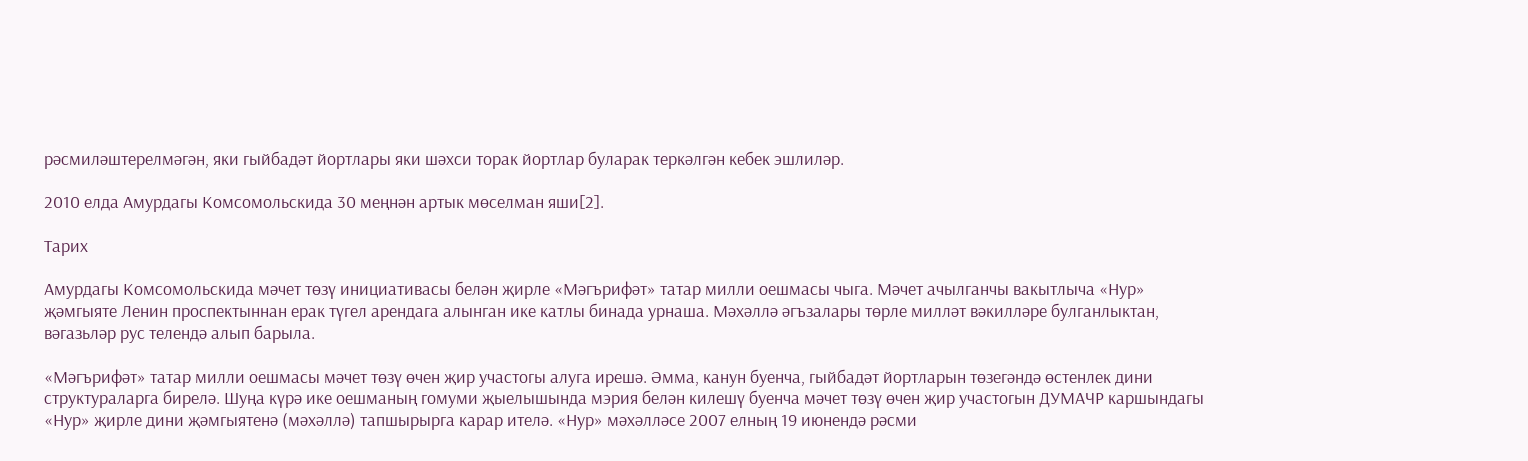рәсмиләштерелмәгән, яки гыйбадәт йортлары яки шәхси торак йортлар буларак теркәлгән кебек эшлиләр.

2010 елда Амурдагы Комсомольскида 30 меңнән артык мөселман яши[2].

Тарих

Амурдагы Комсомольскида мәчет төзү инициативасы белән җирле «Мәгърифәт» татар милли оешмасы чыга. Мәчет ачылганчы вакытлыча «Нур» җәмгыяте Ленин проспектыннан ерак түгел арендага алынган ике катлы бинада урнаша. Мәхәллә әгъзалары төрле милләт вәкилләре булганлыктан, вәгазьләр рус телендә алып барыла.

«Мәгърифәт» татар милли оешмасы мәчет төзү өчен җир участогы алуга ирешә. Әмма, канун буенча, гыйбадәт йортларын төзегәндә өстенлек дини структураларга бирелә. Шуңа күрә ике оешманың гомуми җыелышында мэрия белән килешү буенча мәчет төзү өчен җир участогын ДУМАЧР каршындагы «Нур» җирле дини җәмгыятенә (мәхәллә) тапшырырга карар ителә. «Нур» мәхәлләсе 2007 елның 19 июнендә рәсми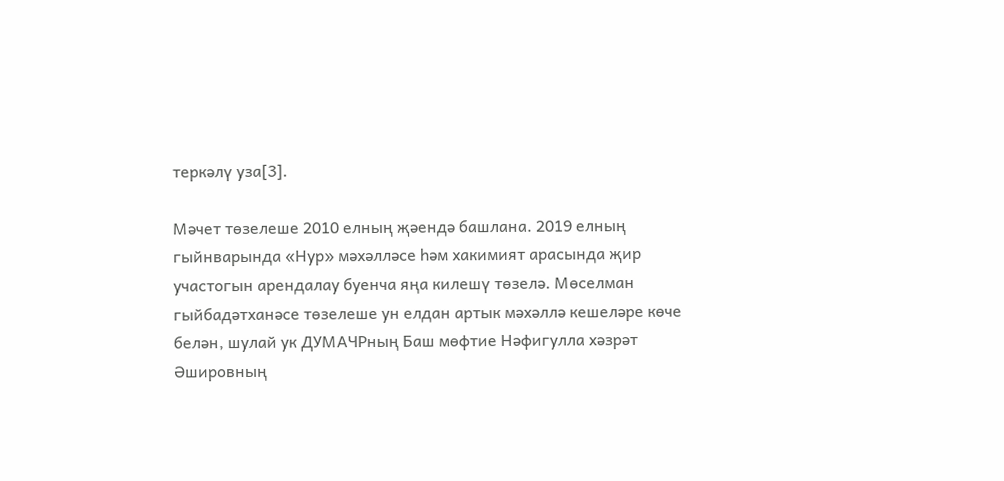теркәлү уза[3].

Мәчет төзелеше 2010 елның җәендә башлана. 2019 елның гыйнварында «Нур» мәхәлләсе һәм хакимият арасында җир участогын арендалау буенча яңа килешү төзелә. Мөселман гыйбадәтханәсе төзелеше ун елдан артык мәхәллә кешеләре көче белән, шулай ук ДУМАЧРның Баш мөфтие Нәфигулла хәзрәт Әшировның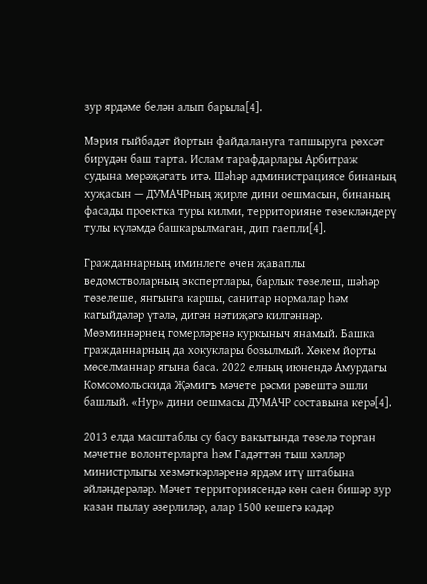зур ярдәме белән алып барыла[4].

Мэрия гыйбадәт йортын файдалануга тапшыруга рөхсәт бирүдән баш тарта. Ислам тарафдарлары Арбитраж судына мөрәҗәгать итә. Шәһәр администрациясе бинаның хуҗасын — ДУМАЧРның җирле дини оешмасын, бинаның фасады проектка туры килми, территорияне төзекләндерү тулы күләмдә башкарылмаган, дип гаепли[4].

Гражданнарның иминлеге өчен җаваплы ведомстволарның экспертлары, барлык төзелеш, шәһәр төзелеше, янгынга каршы, санитар нормалар һәм кагыйдәләр үтәлә, дигән нәтиҗәгә килгәннәр. Мөэминнәрнең гомерләренә куркыныч янамый. Башка гражданнарның да хокуклары бозылмый. Хөкем йорты мөселманнар ягына баса. 2022 елның июнендә Амурдагы Комсомольскида Җәмигъ мәчете рәсми рәвештә эшли башлый. «Нур» дини оешмасы ДУМАЧР составына керә[4].

2013 елда масштаблы су басу вакытында төзелә торган мәчетне волонтерларга һәм Гадәттән тыш хәлләр министрлыгы хезмәткәрләренә ярдәм итү штабына әйләндерәләр. Мәчет территориясендә көн саен бишәр зур казан пылау әзерлиләр, алар 1500 кешегә кадәр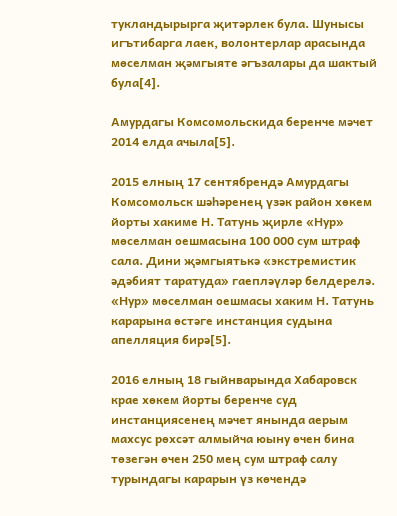тукландырырга җитәрлек була. Шунысы игътибарга лаек, волонтерлар арасында мөселман җәмгыяте әгъзалары да шактый була[4].

Амурдагы Комсомольскида беренче мәчет 2014 елда ачыла[5].

2015 елның 17 сентябрендә Амурдагы Комсомольск шәһәренең үзәк район хөкем йорты хакиме Н. Татунь җирле «Нур» мөселман оешмасына 100 000 сум штраф сала. Дини җәмгыятькә «экстремистик әдәбият таратуда» гаепләүләр белдерелә. «Нур» мөселман оешмасы хаким Н. Татунь карарына өстәге инстанция судына апелляция бирә[5].

2016 елның 18 гыйнварында Хабаровск крае хөкем йорты беренче суд инстанциясенең мәчет янында аерым махсус рөхсәт алмыйча юыну өчен бина төзегән өчен 250 мең сум штраф салу турындагы карарын үз көчендә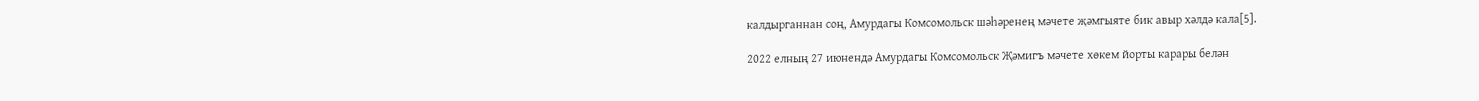калдырганнан соң, Амурдагы Комсомольск шәһәренең мәчете җәмгыяте бик авыр хәлдә кала[5].

2022 елның 27 июнендә Амурдагы Комсомольск Җәмигъ мәчете хөкем йорты карары белән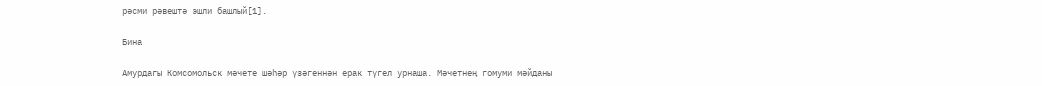рәсми рәвештә эшли башлый[1].

Бина

Амурдагы Комсомольск мәчете шәһәр үзәгеннән ерак түгел урнаша. Мәчетнең гомуми мәйданы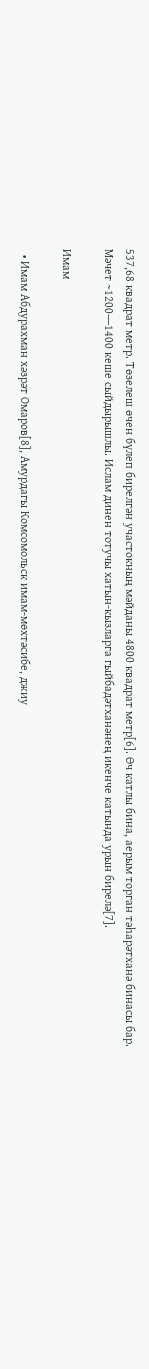537,68 квадрат метр. Төзелеш өчен бүлеп бирелгән участокның мәйданы 4800 квадрат метр[6]. Өч катлы бина, аерым торган тәһарәтханә бинасы бар. Мәчет ~1200―1400 кеше сыйдырышлы. Ислам динен тотучы хатын-кызларга гыйбадәтханәнең икенче катында урын бирелә[7].

Имам

  • Имам Абдурахман хәзрәт Омаров[8], Амурдагы Комсомольск имам-мөхтәсибе, джиу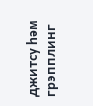джитсу һәм грэпплинг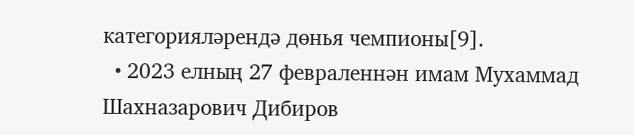категорияләрендә дөнья чемпионы[9].
  • 2023 елның 27 февраленнән имам Мухаммад Шахназарович Дибиров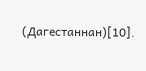(Дагестаннан)[10].